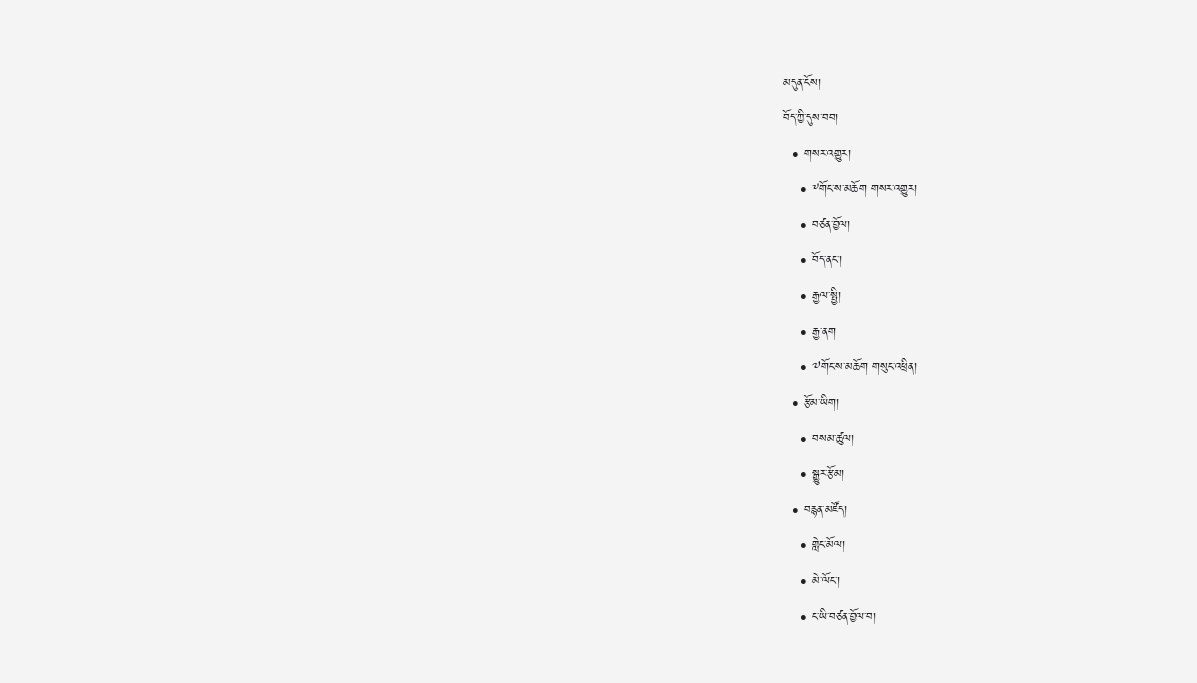མདུན་ངོས།
བོད་ཀྱི་དུས་བབ།
  • གསར་འགྱུར།
    • ༸གོང་ས་མཆོག གསར་འགྱུར།
    • བཙན་བྱོལ།
    • བོད་ནང་།
    • རྒྱལ་སྤྱི།
    • རྒྱ་ནག
    • ༧གོང་ས་མཆོག གསུང་འཕྲིན།
  • རྩོམ་ཡིག།
    • བསམ་ཚུལ།
    • སྒྱུར་རྩོམ།
  • བརྙན་མཛོད།
    • གླེང་མོལ།
    • མེ་ལོང་།
    • ང་ཡི་བཙན་བྱོལ་བ།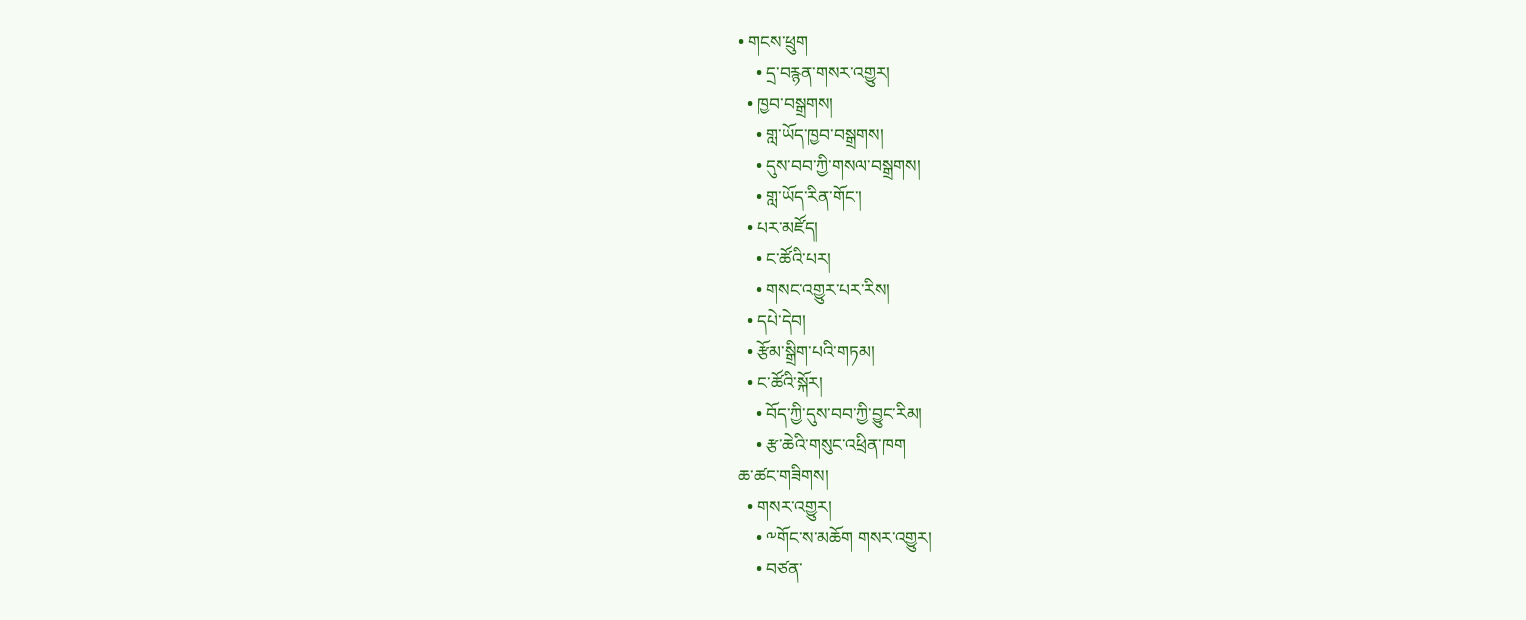• གངས་ཕྲུག
    • དྲ་བརྙན་གསར་འགྱུར།
  • ཁྱབ་བསྒྲགས།
    • གླ་ཡོད་ཁྱབ་བསྒྲགས།
    • དུས་བབ་ཀྱི་གསལ་བསྒྲགས།
    • གླ་ཡོད་རིན་གོང་།
  • པར་མཛོད།
    • ང་ཚོའི་པར།
    • གསང་འགྱུར་པར་རིས།
  • དཔེ་དེབ།
  • རྩོམ་སྒྲིག་པའི་གཏམ།
  • ང་ཚོའི་སྐོར།
    • བོད་ཀྱི་དུས་བབ་ཀྱི་བྱུང་རིམ།
    • རྩ་ཆེའི་གསུང་འཕྲིན་ཁག
ཆ་ཚང་གཟིགས།
  • གསར་འགྱུར།
    • ༸གོང་ས་མཆོག གསར་འགྱུར།
    • བཙན་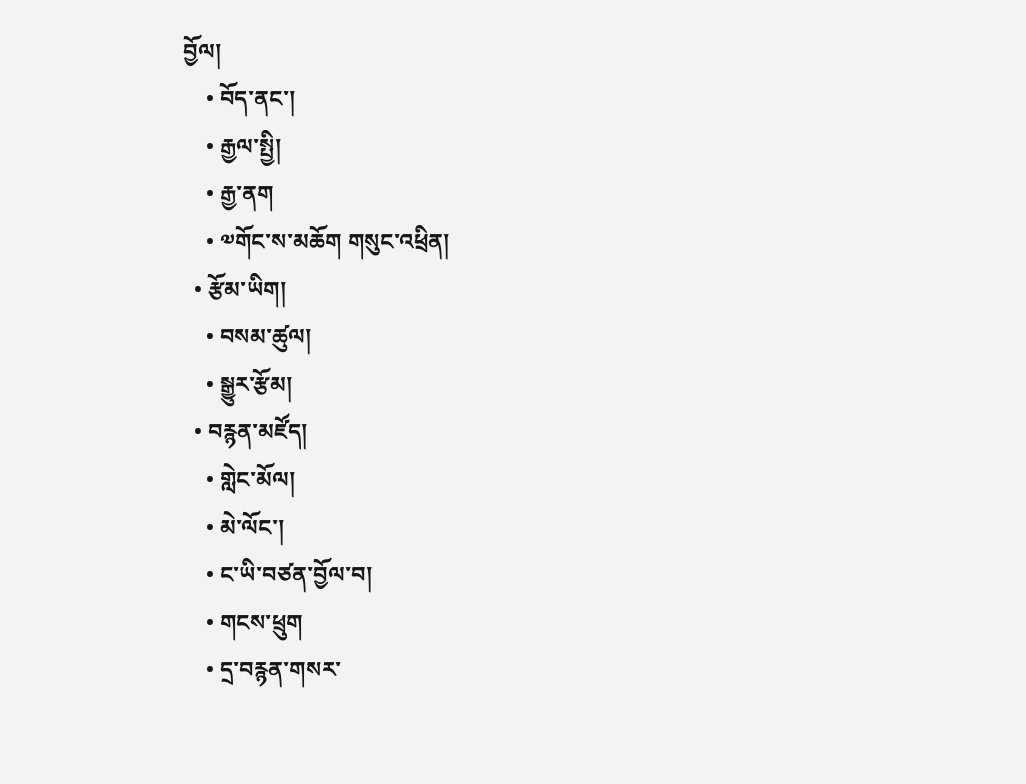བྱོལ།
    • བོད་ནང་།
    • རྒྱལ་སྤྱི།
    • རྒྱ་ནག
    • ༧གོང་ས་མཆོག གསུང་འཕྲིན།
  • རྩོམ་ཡིག།
    • བསམ་ཚུལ།
    • སྒྱུར་རྩོམ།
  • བརྙན་མཛོད།
    • གླེང་མོལ།
    • མེ་ལོང་།
    • ང་ཡི་བཙན་བྱོལ་བ།
    • གངས་ཕྲུག
    • དྲ་བརྙན་གསར་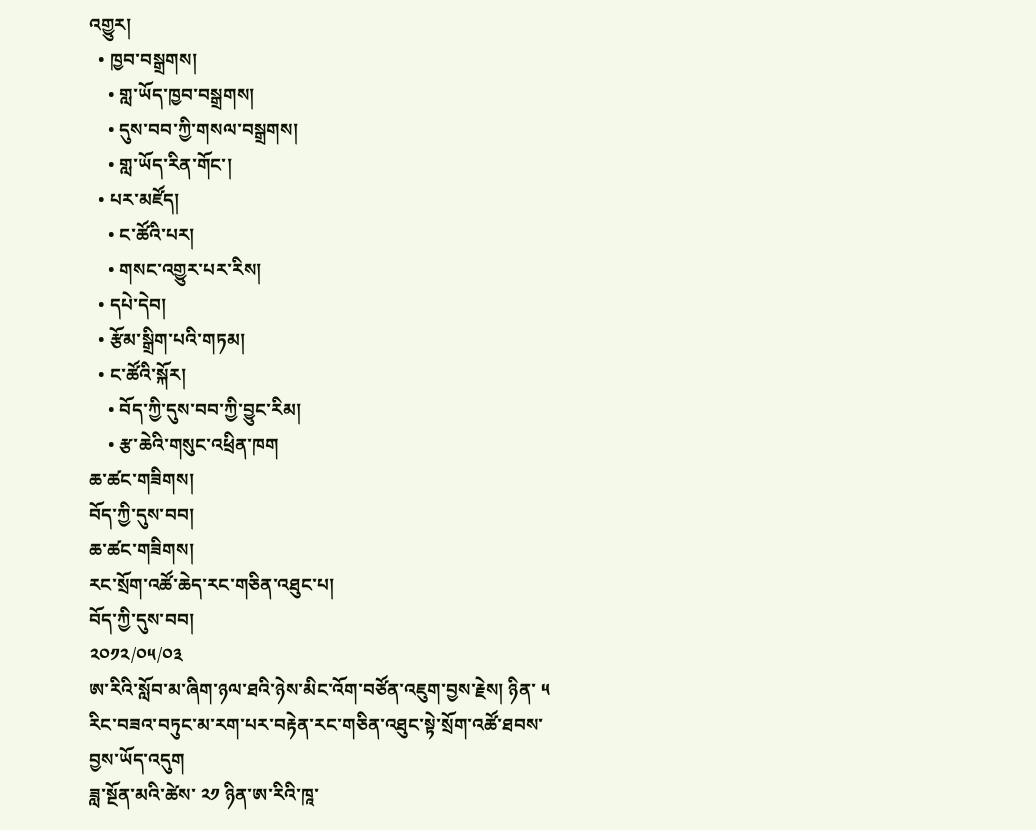འགྱུར།
  • ཁྱབ་བསྒྲགས།
    • གླ་ཡོད་ཁྱབ་བསྒྲགས།
    • དུས་བབ་ཀྱི་གསལ་བསྒྲགས།
    • གླ་ཡོད་རིན་གོང་།
  • པར་མཛོད།
    • ང་ཚོའི་པར།
    • གསང་འགྱུར་པར་རིས།
  • དཔེ་དེབ།
  • རྩོམ་སྒྲིག་པའི་གཏམ།
  • ང་ཚོའི་སྐོར།
    • བོད་ཀྱི་དུས་བབ་ཀྱི་བྱུང་རིམ།
    • རྩ་ཆེའི་གསུང་འཕྲིན་ཁག
ཆ་ཚང་གཟིགས།
བོད་ཀྱི་དུས་བབ།
ཆ་ཚང་གཟིགས།
རང་སྲོག་འཚོ་ཆེད་རང་གཅིན་འཐུང་པ།
བོད་ཀྱི་དུས་བབ།
༢༠༡༢/༠༥/༠༣
ཨ་རིའི་སློབ་མ་ཞིག་ཉལ་ཐའི་ཉེས་མིང་འོག་བཙོན་འཇུག་བྱས་རྗེས། ཉིན་ ༥ རིང་བཟའ་བཏུང་མ་རག་པར་བརྟེན་རང་གཅིན་འཐུང་སྟེ་སྲོག་འཚོ་ཐབས་བྱས་ཡོད་འདུག
ཟླ་སྔོན་མའི་ཚེས་ ༢༡ ཉིན་ཨ་རིའི་ཁཱ་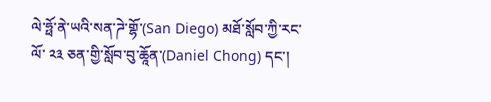ལེ་ཧྥོ་ནེ་ཡའི་སན་ཌེ་གྷོ་(San Diego) མཐོ་སློབ་ཀྱི་རང་ལོ་ ༢༣ ཅན་གྱི་སློབ་བུ་ཆཱོན་(Daniel Chong) དང་།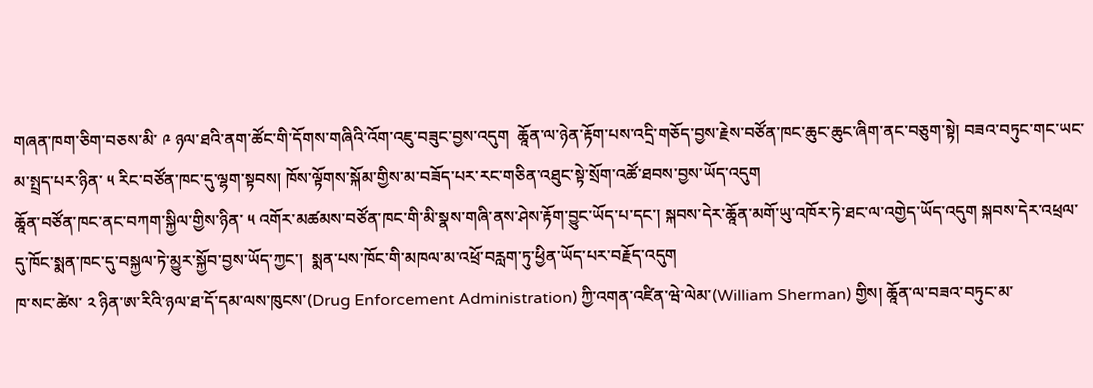གཞན་ཁག་ཅིག་བཅས་མི་ ༩ ཉལ་ཐའི་ནག་ཚོང་གི་དོགས་གཞིའི་འོག་འཇུ་བཟུང་བྱས་འདུག  ཆཱོན་ལ་ཉེན་རྟོག་པས་འདྲི་གཅོད་བྱས་རྗེས་བཙོན་ཁང་ཆུང་ཆུང་ཞིག་ནང་བཅུག་སྟེ། བཟའ་བཏུང་གང་ཡང་མ་སྤྲད་པར་ཉིན་ ༥ རིང་བཙོན་ཁང་དུ་ལྷག་སྟབས། ཁོས་ལྟོགས་སྐོམ་གྱིས་མ་བཟོད་པར་རང་གཅིན་འཐུང་སྟེ་སྲོག་འཚོ་ཐབས་བྱས་ཡོད་འདུག
ཆཱོན་བཙོན་ཁང་ནང་བཀག་སྐྱིལ་གྱིས་ཉིན་ ༥ འགོར་མཚམས་བཙོན་ཁང་གི་མི་སྣས་གཞི་ནས་ཤེས་རྟོག་བྱུང་ཡོད་པ་དང་། སྐབས་དེར་ཆཱོན་མགོ་ཡུ་འཁོར་ཏེ་ཐང་ལ་འགྱེད་ཡོད་འདུག སྐབས་དེར་འཕྲལ་དུ་ཁོང་སྨན་ཁང་དུ་བསྐྱལ་ཏེ་མྱུར་སྐྱོབ་བྱས་ཡོད་ཀྱང་།  སྨན་པས་ཁོང་གི་མཁལ་མ་འཕྲོ་བརླག་ཏུ་ཕྱིན་ཡོད་པར་བརྗོད་འདུག
ཁ་སང་ཚེས་ ༢ ཉིན་ཨ་རིའི་ཉལ་ཐ་དོ་དམ་ལས་ཁུངས་(Drug Enforcement Administration) ཀྱི་འགན་འཛིན་ཝེ་ལེམ་(William Sherman) གྱིས། ཆཱོན་ལ་བཟའ་བཏུང་མ་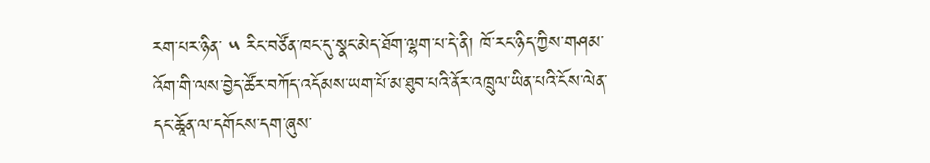རག་པར་ཉིན་ ༥ རིང་བཙོན་ཁང་དུ་སྣང་མེད་ཐོག་ལྷག་པ་དེ་ནི། ཁོ་རང་ཉིད་ཀྱིས་གཤམ་འོག་གི་ལས་བྱེད་ཚོར་བཀོད་འདོམས་ཡག་པོ་མ་ཐུབ་པའི་ནོར་འཁྲུལ་ཡིན་པའི་ངོས་ལེན་དང་ཆཱོན་ལ་དགོངས་དག་ཞུས་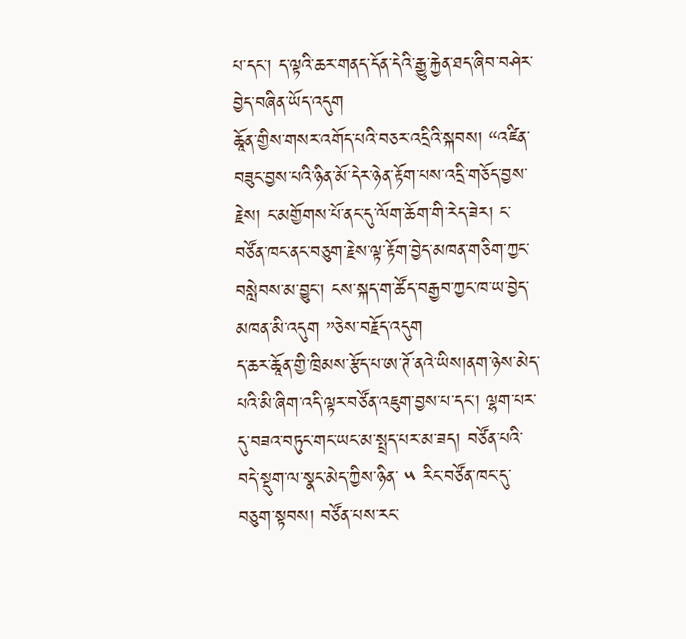པ་དང་། ད་ལྟའི་ཆར་གནད་དོན་དེའི་རྒྱུ་རྐྱེན་ཐད་ཞིབ་བཤེར་བྱེད་བཞིན་ཡོད་འདུག
ཆཱོན་གྱིས་གསར་འགོད་པའི་བཅར་འདྲིའི་སྐབས། “འཛིན་བཟུང་བྱས་པའི་ཉིན་མོ་དེར་ཉེན་རྟོག་པས་འདྲི་གཅོད་བྱས་རྗེས། ང་མགྱོགས་པོ་ནང་དུ་ལོག་ཆོག་གི་རེད་ཟེར། ང་བཙོན་ཁང་ནང་བཅུག་རྗེས་ལྟ་རྟོག་བྱེད་མཁན་གཅིག་ཀྱང་བསླེབས་མ་བྱུང་། ངས་སྐད་ག་ཚོད་བརྒྱབ་ཀྱང་ཁ་ཡ་བྱེད་མཁན་མི་འདུག ”ཅེས་བརྗོད་འདུག
ད་ཆར་ཆཱོན་གྱི་ཁྲིམས་རྩོད་པ་ཨ་ཊོ་ནའེ་ཡིས།ནག་ཉེས་མེད་པའི་མི་ཞིག་འདི་ལྟར་བཙོན་འཇུག་བྱས་པ་དང་། ལྷག་པར་དུ་བཟའ་བཏུང་གང་ཡང་མ་སྤྲད་པར་མ་ཟད། བཙོན་པའི་བདེ་སྡུག་ལ་སྣང་མེད་ཀྱིས་ཉིན་ ༥ རིང་བཙོན་ཁང་དུ་བཅུག་སྟབས། བཙོན་པས་རང་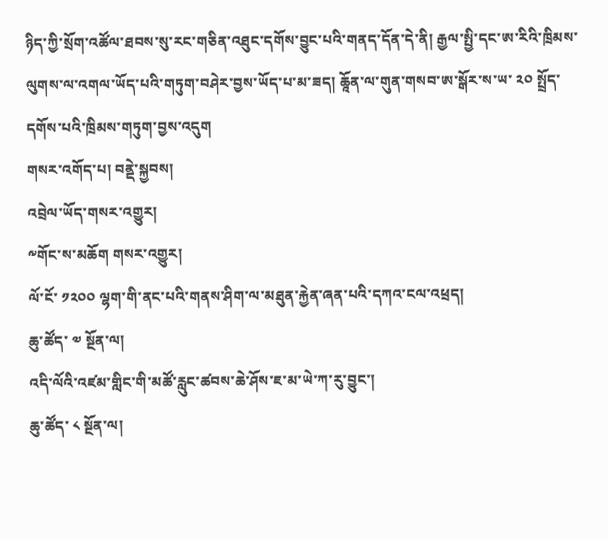ཉིད་ཀྱི་སྲོག་འཚོལ་ཐབས་སུ་རང་གཅིན་འཐུང་དགོས་བྱུང་པའི་གནད་དོན་དེ་ནི། རྒྱལ་སྤྱི་དང་ཨ་རིའི་ཁྲིམས་ལུགས་ལ་འགལ་ཡོད་པའི་གཏུག་བཤེར་བྱས་ཡོད་པ་མ་ཟད། ཆཱོན་ལ་གུན་གསབ་ཨ་སྒོར་ས་ཡ་ ༢༠ སྤྲོད་དགོས་པའི་ཁྲིམས་གཏུག་བྱས་འདུག
གསར་འགོད་པ། བནྡེ་སྐྱབས།
འབྲེལ་ཡོད་གསར་འགྱུར།
༸གོང་ས་མཆོག གསར་འགྱུར།
ལོ་ངོ་ ༡༢༠༠ ལྷག་གི་ནང་པའི་གནས་ཤིག་ལ་མཐུན་རྐྱེན་ཞན་པའི་དཀའ་ངལ་འཕྲད།
ཆུ་ཚོད་ ༧ སྔོན་ལ།
འདི་ལོའི་འཛམ་གླིང་གི་མཚོ་རླུང་ཚབས་ཆེ་ཤོས་ཇ་མ་ཡེ་ཀ་རུ་བྱུང་།
ཆུ་ཚོད་ ༨ སྔོན་ལ།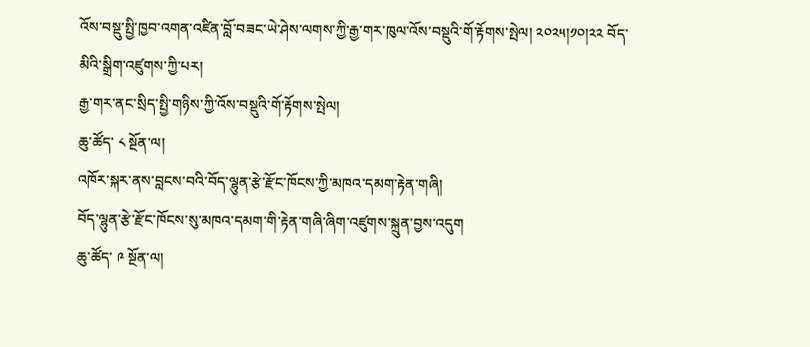འོས་བསྡུ་སྤྱི་ཁྱབ་འགན་འཛིན་བློ་བཟང་ཡེ་ཤེས་ལགས་ཀྱི་རྒྱ་གར་ཁུལ་འོས་བསྡུའི་གོ་རྟོགས་སྤེལ། ༢༠༢༥།༡༠།༢༢ བོད་མིའི་སྒྲིག་འཛུགས་ཀྱི་པར།
རྒྱ་གར་ནང་སྲིད་སྤྱི་གཉིས་ཀྱི་འོས་བསྡུའི་གོ་རྟོགས་སྤེལ།
ཆུ་ཚོད་ ༨ སྔོན་ལ།
འཁོར་སྐར་ནས་བླངས་བའི་བོད་ལྷུན་རྩེ་རྫོང་ཁོངས་ཀྱི་མཁའ་དམག་རྟེན་གཞི།
བོད་ལྷུན་རྩེ་རྫོང་ཁོངས་སུ་མཁའ་དམག་གི་རྟེན་གཞི་ཞིག་འཛུགས་སྐྲུན་བྱས་འདུག
ཆུ་ཚོད་ ༩ སྔོན་ལ།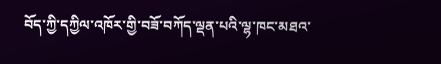བོད་ཀྱི་དཀྱིལ་འཁོར་གྱི་བཟོ་བཀོད་ལྡན་པའི་ལྷ་ཁང་མཐའ་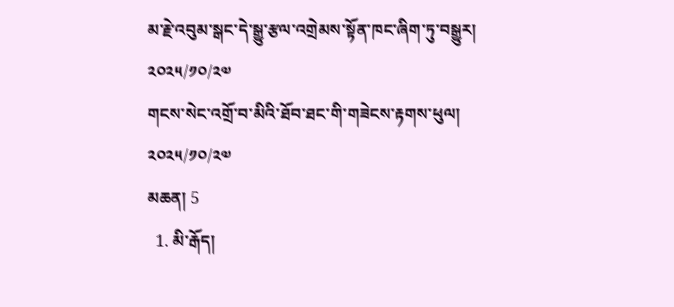མ་རྗེ་འབུམ་སྒང་དེ་སྒྱུ་རྩལ་འགྲེམས་སྟོན་ཁང་ཞིག་ཏུ་བསྒྱུར།
༢༠༢༥/༡༠/༢༧
གངས་སེང་འགྲོ་བ་མིའི་ཐོབ་ཐང་གི་གཟེངས་རྟགས་ཕུལ།
༢༠༢༥/༡༠/༢༧
མཆན། 5
  1. མི་རྒོད།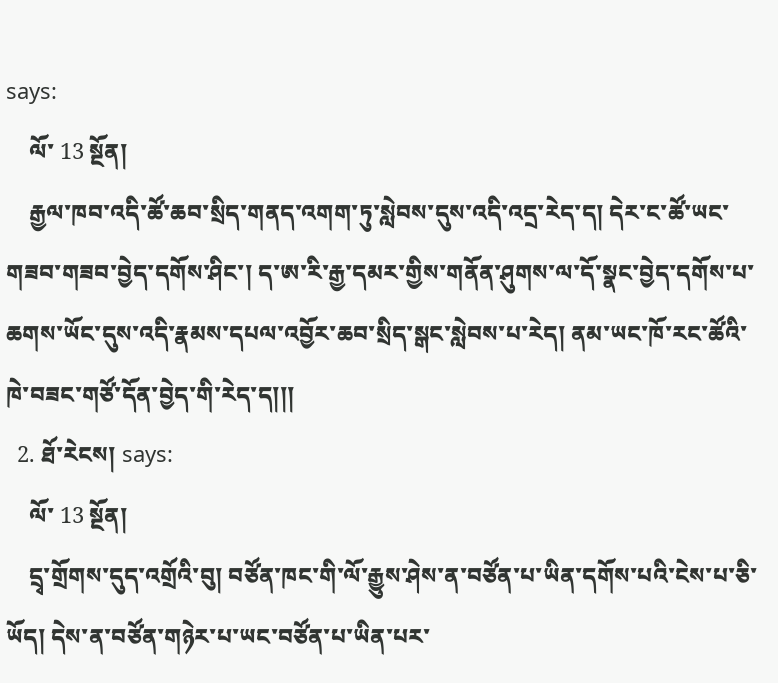says:
    ལོ་ 13 སྔོན།
    རྒྱལ་ཁབ་འདི་ཚོ་ཆབ་སྲིད་གནད་འགག་ཏུ་སླེབས་དུས་འདི་འདྲ་རེད་ད། དེར་ང་ཚོ་ཡང་གཟབ་གཟབ་བྱེད་དགོས་ཤིང་། ད་ཨ་རི་རྒྱ་དམར་གྱིས་གནོན་ཤུགས་ལ་དོ་སྣང་བྱེད་དགོས་པ་ཆགས་ཡོང་དུས་འདི་རྣམས་དཔལ་འབྱོར་ཆབ་སྲིད་སྒང་སླེབས་པ་རེད། ནམ་ཡང་ཁོ་རང་ཚོའི་ཁེ་བཟང་གཙོ་དོན་བྱེད་གི་རེད་ད།།།
  2. ཐོ་རེངས། says:
    ལོ་ 13 སྔོན།
    དྲྭ་གྲོགས་དུད་འགྲོའི་བུ། བཙོན་ཁང་གི་ལོ་རྒྱུས་ཤེས་ན་བཙོན་པ་ཡིན་དགོས་པའི་ངེས་པ་ཅི་ཡོད། དེས་ན་བཙོན་གཉེར་པ་ཡང་བཙོན་པ་ཡིན་པར་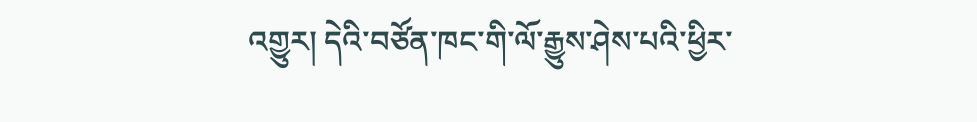འགྱུར། དེའི་བཙོན་ཁང་གི་ལོ་རྒྱུས་ཤེས་པའི་ཕྱིར་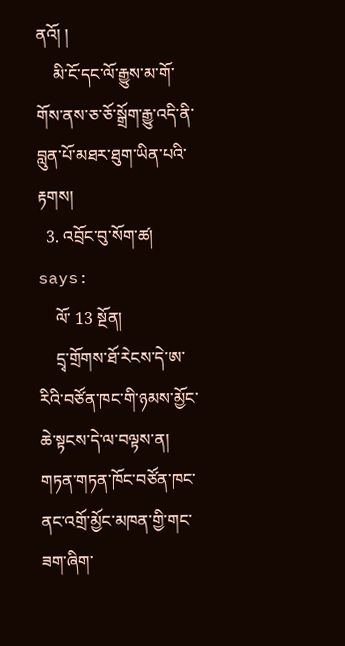ནའོ། །
    མི་ངོ་དང་ལོ་རྒྱུས་མ་གོ་གོས་ནས་ཅ་ཅོ་སྒྲོག་རྒྱུ་འདི་ནི་བླུན་པོ་མཐར་ཐུག་ཡིན་པའི་རྟགས།
  3. འབྲོང་བུ་སོག་ཚ། says:
    ལོ་ 13 སྔོན།
    དྲྭ་གྲོགས་ཐོ་རེངས་དེ་ཨ་རིའི་བཙོན་ཁང་གི་ཉམས་མྱོང་ཆེ་སྟངས་དེ་ལ་བལྟས་ན། གཏན་གཏན་ཁོང་བཙོན་ཁང་ནང་འགྲོ་མྱོང་མཁན་གྱི་གང་ཟག་ཞིག་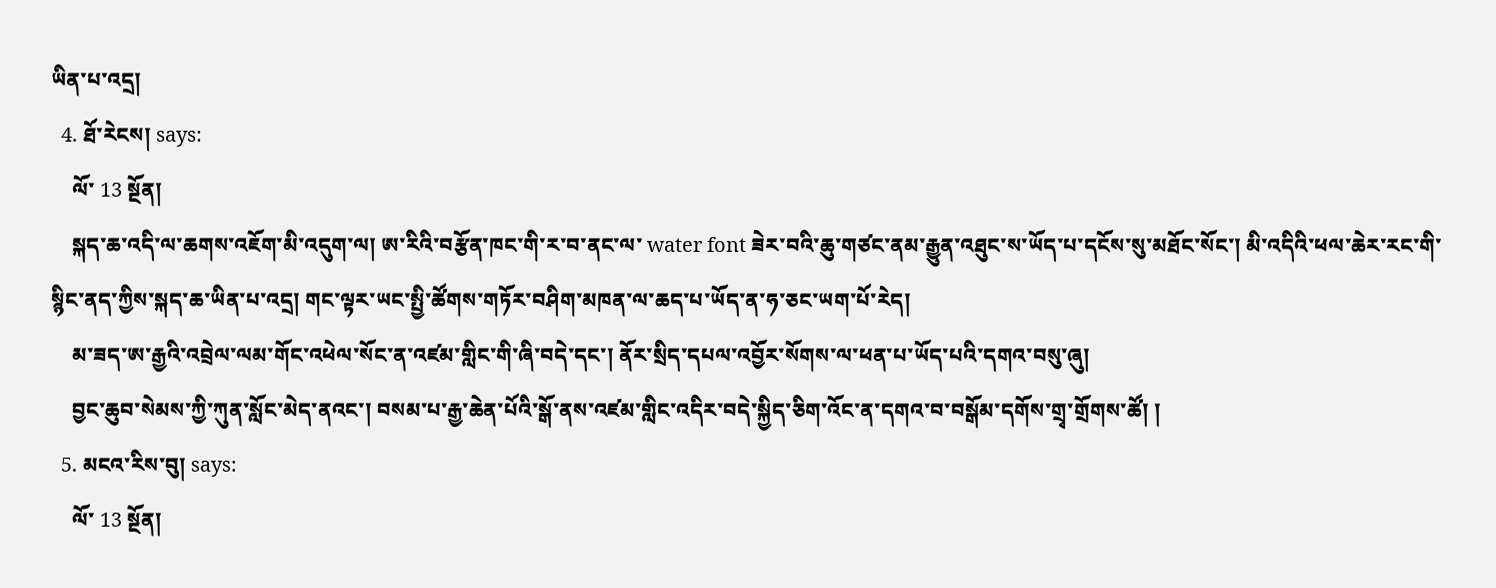ཡིན་པ་འདྲ།
  4. ཐོ་རེངས། says:
    ལོ་ 13 སྔོན།
    སྐད་ཆ་འདི་ལ་ཆགས་འཇོག་མི་འདུག་ལ། ཨ་རིའི་བརྩོན་ཁང་གི་ར་བ་ནང་ལ་ water font ཟེར་བའི་ཆུ་གཙང་ནམ་རྒྱུན་འཐུང་ས་ཡོད་པ་དངོས་སུ་མཐོང་སོང་། མི་འདིའི་ཕལ་ཆེར་རང་གི་སྙིང་ནད་ཀྱིས་སྐད་ཆ་ཡིན་པ་འདྲ། གང་ལྟར་ཡང་སྤྱི་ཚོགས་གཏོར་བཤིག་མཁན་ལ་ཆད་པ་ཡོད་ན་ཧ་ཅང་ཡག་པོ་རེད།
    མ་ཟད་ཨ་རྒྱའི་འབྲེལ་ལམ་གོང་འཕེལ་སོང་ན་འཛམ་གླིང་གི་ཞི་བདེ་དང་། ནོར་སྲིད་དཔལ་འབྱོར་སོགས་ལ་ཕན་པ་ཡོད་པའི་དགའ་བསུ་ཞུ།
    བྱང་ཆུབ་སེམས་ཀྱི་ཀུན་སློང་མེད་ནའང་། བསམ་པ་རྒྱ་ཆེན་པོའི་སྒོ་ནས་འཛམ་གླིང་འདིར་བདེ་སྐྱིད་ཅིག་འོང་ན་དགའ་བ་བསྒོམ་དགོས་གྲྭ་གྲོགས་ཚོ། །
  5. མངའ་རིས་བུ། says:
    ལོ་ 13 སྔོན།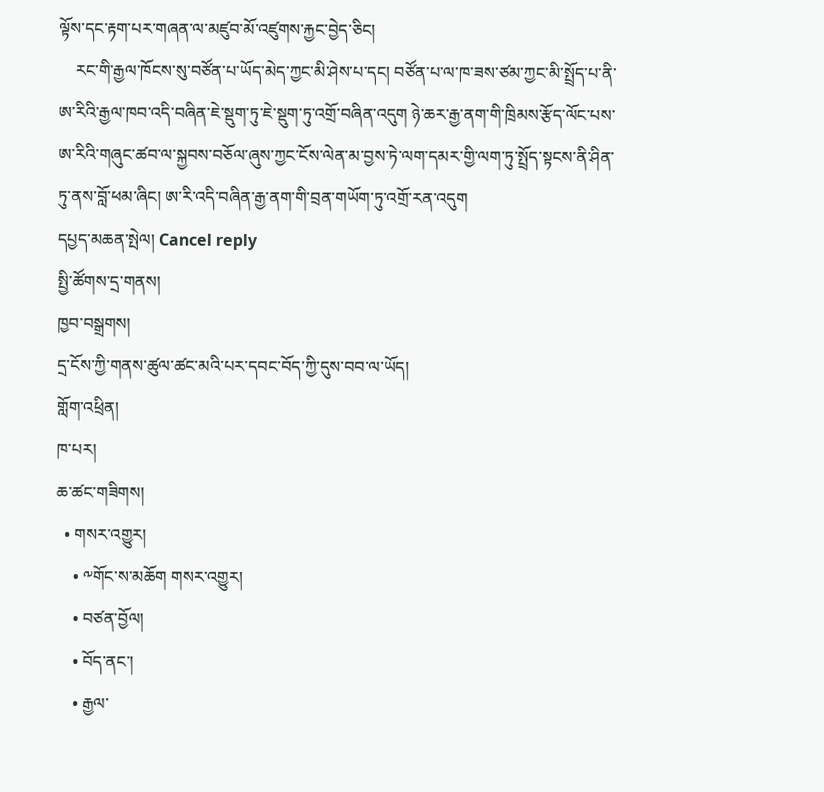ལྟོས་དང་རྟག་པར་གཞན་ལ་མཛུབ་མོ་འཛུགས་རྐྱང་བྱེད་ཅིང།
    རང་གི་རྒྱལ་ཁོངས་སུ་བཙོན་པ་ཡོད་མེད་ཀྱང་མི་ཤེས་པ་དང། བཙོན་པ་ལ་ཁ་ཟས་ཙམ་ཀྱང་མི་སྤྲོད་པ་ནི་ཨ་རིའི་རྒྱལ་ཁབ་འདི་བཞིན་ཇེ་སྡུག་ཏུ་ཇེ་སྡུག་ཏུ་འགྲོ་བཞིན་འདུག ཉེ་ཆར་རྒྱ་ནག་གི་ཁྲིམས་རྩོད་ལོང་པས་ཨ་རིའི་གཞུང་ཚབ་ལ་སྐྱབས་བཅོལ་ཞུས་ཀྱང་ངོས་ལེན་མ་བྱས་ཏེ་ལག་དམར་གྱི་ལག་ཏུ་སྤྲོད་སྟངས་ནི་ཤིན་ཏུ་ནས་བློ་ཕམ་ཞིང། ཨ་རི་འདི་བཞིན་རྒྱ་ནག་གི་བྲན་གཡོག་ཏུ་འགྲོ་རན་འདུག
དཔྱད་མཆན་སྤེལ། Cancel reply
སྤྱི་ཚོགས་དྲ་གནས།
ཁྱབ་བསྒྲགས།
དྲ་ངོས་ཀྱི་གནས་ཚུལ་ཚང་མའི་པར་དབང་བོད་ཀྱི་དུས་བབ་ལ་ཡོད།
གློག་འཕྲིན།
ཁ་པར།
ཆ་ཚང་གཟིགས།
  • གསར་འགྱུར།
    • ༸གོང་ས་མཆོག གསར་འགྱུར།
    • བཙན་བྱོལ།
    • བོད་ནང་།
    • རྒྱལ་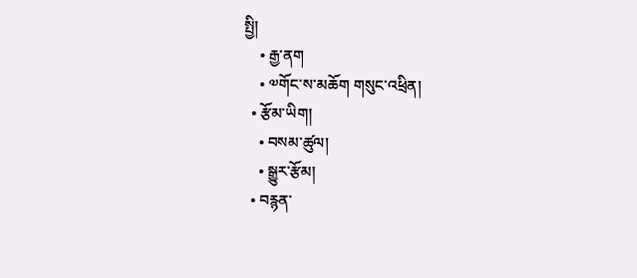སྤྱི།
    • རྒྱ་ནག
    • ༧གོང་ས་མཆོག གསུང་འཕྲིན།
  • རྩོམ་ཡིག།
    • བསམ་ཚུལ།
    • སྒྱུར་རྩོམ།
  • བརྙན་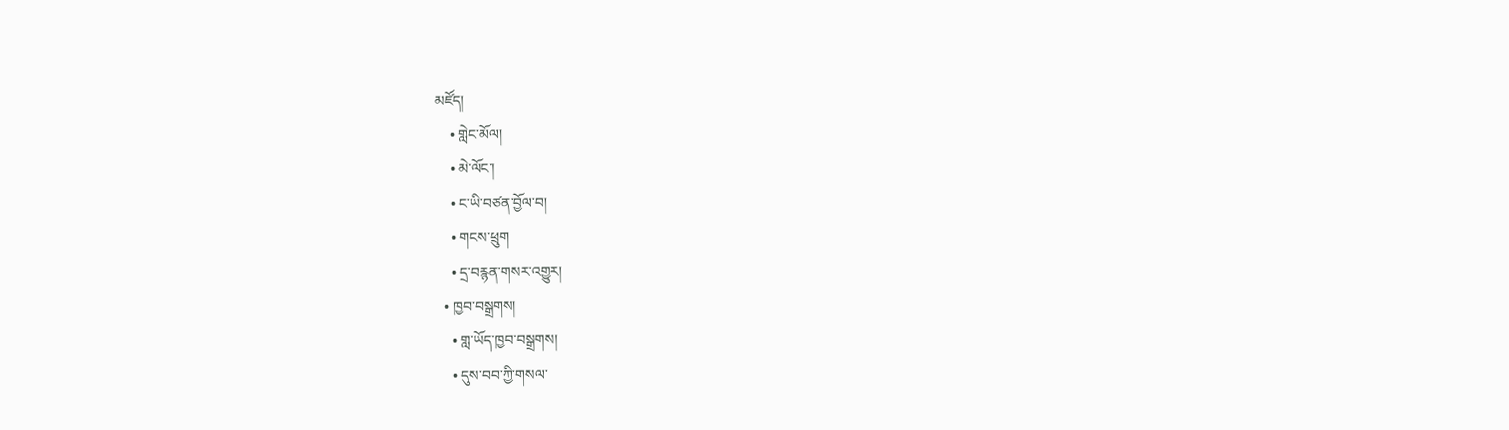མཛོད།
    • གླེང་མོལ།
    • མེ་ལོང་།
    • ང་ཡི་བཙན་བྱོལ་བ།
    • གངས་ཕྲུག
    • དྲ་བརྙན་གསར་འགྱུར།
  • ཁྱབ་བསྒྲགས།
    • གླ་ཡོད་ཁྱབ་བསྒྲགས།
    • དུས་བབ་ཀྱི་གསལ་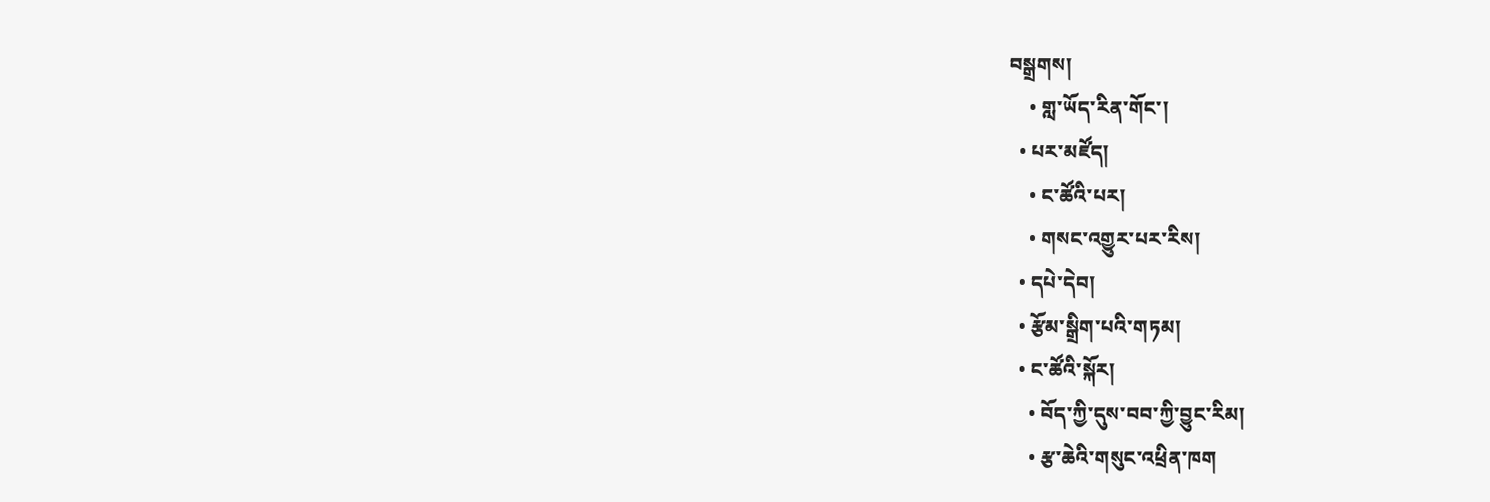བསྒྲགས།
    • གླ་ཡོད་རིན་གོང་།
  • པར་མཛོད།
    • ང་ཚོའི་པར།
    • གསང་འགྱུར་པར་རིས།
  • དཔེ་དེབ།
  • རྩོམ་སྒྲིག་པའི་གཏམ།
  • ང་ཚོའི་སྐོར།
    • བོད་ཀྱི་དུས་བབ་ཀྱི་བྱུང་རིམ།
    • རྩ་ཆེའི་གསུང་འཕྲིན་ཁག